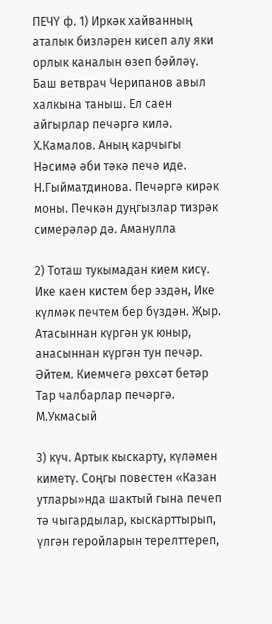ПЕЧҮ ф. 1) Иркәк хайванның аталык бизләрен кисеп алу яки орлык каналын өзеп бәйләү. Баш ветврач Черипанов авыл халкына таныш. Ел саен айгырлар печәргә килә. Х.Камалов. Аның карчыгы Нәсимә әби тәкә печә иде. Н.Гыйматдинова. Печәргә кирәк моны. Печкән дуңгызлар тизрәк симерәләр дә. Аманулла

2) Тоташ тукымадан кием кисү. Ике каен кистем бер эздән, Ике күлмәк печтем бер бүздән. Җыр. Атасыннан күргән ук юныр, анасыннан күргән тун печәр. Әйтем. Киемчегә рөхсәт бетәр Тар чалбарлар печәргә. М.Укмасый

3) күч. Артык кыскарту, күләмен киметү. Соңгы повестен «Казан утлары»нда шактый гына печеп тә чыгардылар, кыскарттырып, үлгән геройларын терелттереп,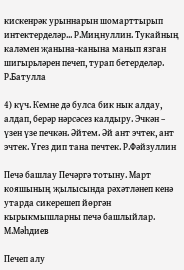кискенрәк урыннарын шомарттырып интектерделәр... Р.Миңнуллин. Тукайның каләмен җанына-канына манып язган шигырьләрен печеп, турап бетерделәр. Р.Батулла

4) күч. Кемне дә булса бик нык алдау, алдап, берәр нәрсәсез калдыру. Эчкән – үзен үзе печкән. Әйтем. Әй ант эчтек, ант эчтек. Үгез дип тана печтек. Р.Фәйзуллин

Печә башлау Печәргә тотыну. Март кояшының җылысында рәхәтләнеп кенә утарда сикерешеп йөргән кырыкмышларны печә башлыйлар. М.Мәһдиев

Печеп алу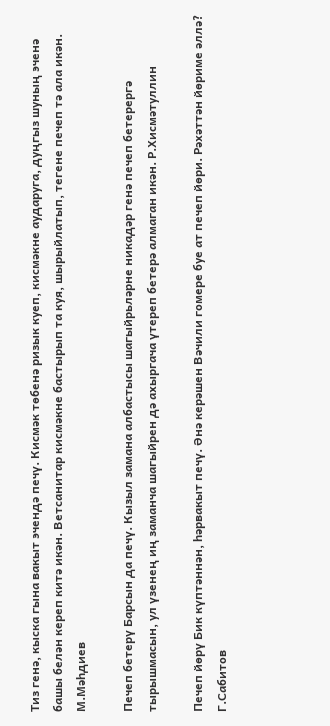Тиз генә, кыска гына вакыт эчендә печү. Кисмәк төбенә ризык куеп, кисмәкне аударуга, дуңгыз шуның эченә башы белән кереп китә икән. Ветсанитар кисмәкне бастырып та куя, шырыйлатып, тегене печеп тә ала икән. М.Мәһдиев

Печеп бетерү Барсын да печү. Кызыл замана албастысы шагыйрьләрне никадәр генә печеп бетерергә тырышмасын, ул үзенең иң заманча шагыйрен дә ахыргача үтереп бетерә алмаган икән. Р.Хисмәтуллин

Печеп йөрү Бик күптәннән, һәрвакыт печү. Әнә керәшен Вәчили гомере буе ат печеп йөри. Рәхәттән йөриме әллә? Г.Сабитов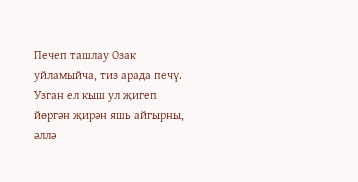Печеп ташлау Озак уйламыйча, тиз арада печү. Узган ел кыш ул җигеп йөргән җирән яшь айгырны, әллә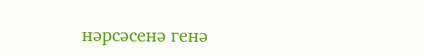нәрсәсенә генә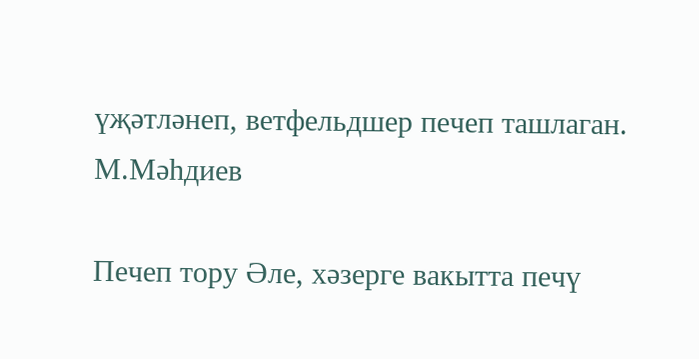үҗәтләнеп, ветфельдшер печеп ташлаган. М.Мәһдиев

Печеп тору Әле, хәзерге вакытта печү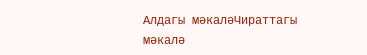Алдагы мәкаләЧираттагы мәкалә